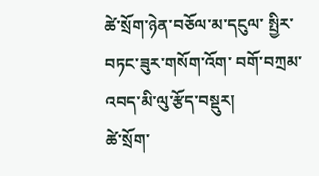ཚེ་སྲོག་ཉེན་བཅོལ་མ་དངུལ་ སྤྱིར་བཏང་ཟུར་གསོག་འོག་ བགོ་བཀྲམ་འབད་མི་ལུ་རྩོད་བསྡུར།
ཚེ་སྲོག་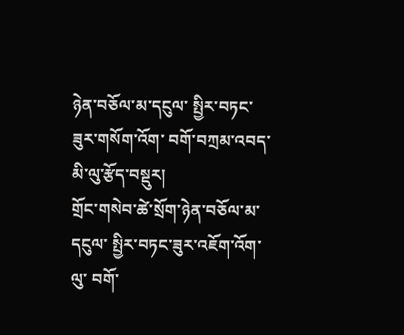ཉེན་བཅོལ་མ་དངུལ་ སྤྱིར་བཏང་ཟུར་གསོག་འོག་ བགོ་བཀྲམ་འབད་མི་ལུ་རྩོད་བསྡུར།
གྲོང་གསེབ་ཚེ་སྲོག་ཉེན་བཅོལ་མ་དངུལ་ སྤྱིར་བཏང་ཟུར་འཇོག་འོག་ལུ་ བགོ་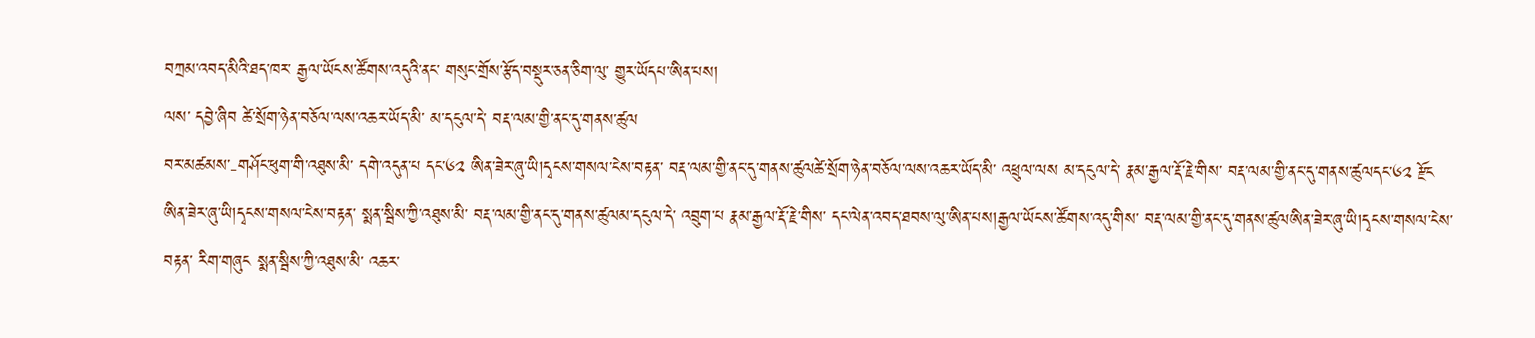བཀྲམ་འབད་མིའི་ཐད་ཁར་ རྒྱལ་ཡོངས་ཚོགས་འདུའི་ནང་ གསུང་གྲོས་རྩོད་བསྡུར་ཅན་ཅིག་ལུ་ གྱུར་ཡོདཔ་ཨིན་པས།
ལས་ དབྱེ་ཞིབ ཚེ་སྲོག་ཉེན་བཅོལ་ལས་འཆར་ཡོད་མི་ མ་དངུལ་དེ་ བརྡ་ལམ་གྱི་ནང་དུ་གནས་ཚུལ
བར་མཚམས་-གཤོང་ཕུག་གི་འཐུས་མི་ དགེ་འདུན་པ དང་༦༢ ཨིན་ཟེར་ཞུ་ཡི།དྭངས་གསལ་ངེས་བརྟན་ བརྡ་ལམ་གྱི་ནང་དུ་གནས་ཚུལཚེ་སྲོག་ཉེན་བཅོལ་ལས་འཆར་ཡོད་མི་ འཕྲུལ་ལས མ་དངུལ་དེ་ རྣམ་རྒྱལ་རྡོ་རྗེ་གིས་ བརྡ་ལམ་གྱི་ནང་དུ་གནས་ཚུལདང་༦༢ རྫོང ཨིན་ཟེར་ཞུ་ཡི།དྭངས་གསལ་ངེས་བརྟན་ སྨན་སྦིས་ཀྱི་འཐུས་མི་ བརྡ་ལམ་གྱི་ནང་དུ་གནས་ཚུལམ་དངུལ་དེ་ འབྲུག་པ རྣམ་རྒྱལ་རྡོ་རྗེ་གིས་ དང་ལེན་འབད་ཐབས་ལུ་ཨིན་པས།རྒྱལ་ཡོངས་ཚོགས་འདུ་གིས་ བརྡ་ལམ་གྱི་ནང་དུ་གནས་ཚུལཨིན་ཟེར་ཞུ་ཡི།དྭངས་གསལ་ངེས་བརྟན་ རིག་གཞུང སྨན་སྦིས་ཀྱི་འཐུས་མི་ འཆར་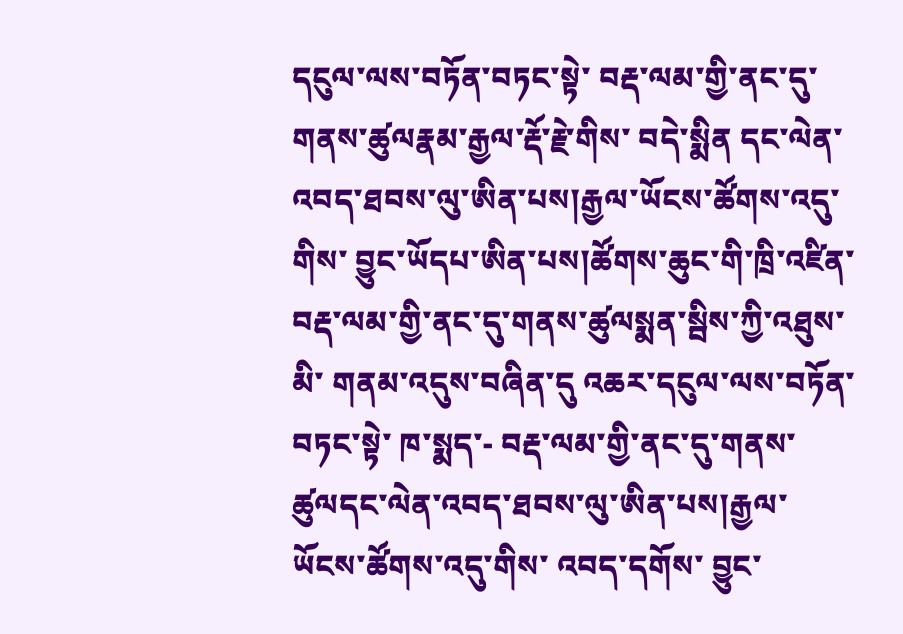དངུལ་ལས་བཏོན་བཏང་སྟེ་ བརྡ་ལམ་གྱི་ནང་དུ་གནས་ཚུལརྣམ་རྒྱལ་རྡོ་རྗེ་གིས་ བདེ་སྨིན དང་ལེན་འབད་ཐབས་ལུ་ཨིན་པས།རྒྱལ་ཡོངས་ཚོགས་འདུ་གིས་ བྱུང་ཡོདཔ་ཨིན་པས།ཚོགས་ཆུང་གི་ཁྲི་འཛིན་ བརྡ་ལམ་གྱི་ནང་དུ་གནས་ཚུལསྨན་སྦིས་ཀྱི་འཐུས་མི་ གནམ་འདུས་བཞིན་དུ འཆར་དངུལ་ལས་བཏོན་བཏང་སྟེ་ ཁ་སྨད་- བརྡ་ལམ་གྱི་ནང་དུ་གནས་ཚུལདང་ལེན་འབད་ཐབས་ལུ་ཨིན་པས།རྒྱལ་ཡོངས་ཚོགས་འདུ་གིས་ འབད་དགོས་ བྱུང་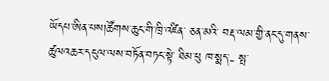ཡོདཔ་ཨིན་པས།ཚོགས་ཆུང་གི་ཁྲི་འཛིན་ ཅན་མའི་ བརྡ་ལམ་གྱི་ནང་དུ་གནས་ཚུལའཆར་དངུལ་ལས་བཏོན་བཏང་སྟེ་ ཐིམ་ཕུ ཁ་སྨད་- སྤ་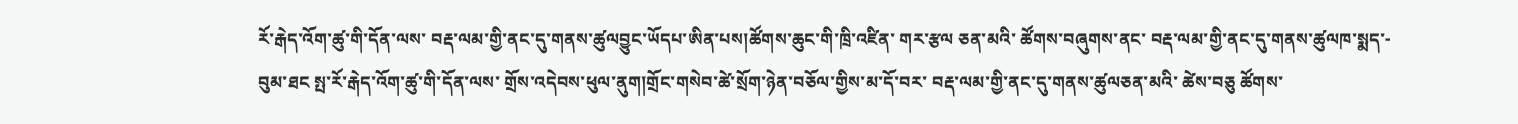རོ་རྒེད་འོག་ཚུ་གི་དོན་ལས་ བརྡ་ལམ་གྱི་ནང་དུ་གནས་ཚུལབྱུང་ཡོདཔ་ཨིན་པས།ཚོགས་ཆུང་གི་ཁྲི་འཛིན་ གར་རྩལ ཅན་མའི་ ཚོགས་བཞུགས་ནང་ བརྡ་ལམ་གྱི་ནང་དུ་གནས་ཚུལཁ་སྨད་- བུམ་ཐང སྤ་རོ་རྒེད་འོག་ཚུ་གི་དོན་ལས་ གྲོས་འདེབས་ཕུལ་ནུག།གྲོང་གསེབ་ཚེ་སྲོག་ཉེན་བཅོལ་གྱིས་མ་དོ་བར་ བརྡ་ལམ་གྱི་ནང་དུ་གནས་ཚུལཅན་མའི་ ཚེས་བཅུ ཚོགས་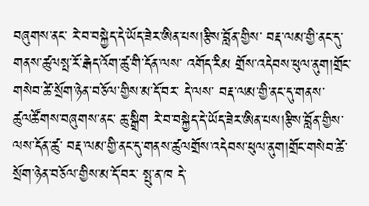བཞུགས་ནང་ རེ་བ་བསྐྱེད་དེ་ཡོད་ཟེར་ཨིན་པས།རྩིས་བློན་གྱིས་ བརྡ་ལམ་གྱི་ནང་དུ་གནས་ཚུལསྤ་རོ་རྒེད་འོག་ཚུ་གི་དོན་ལས་ འགོད་རིམ གྲོས་འདེབས་ཕུལ་ནུག།གྲོང་གསེབ་ཚེ་སྲོག་ཉེན་བཅོལ་གྱིས་མ་དོ་བར་ དེ་ལས་ བརྡ་ལམ་གྱི་ནང་དུ་གནས་ཚུལཚོགས་བཞུགས་ནང་ ཆུ་སྒྲིག རེ་བ་བསྐྱེད་དེ་ཡོད་ཟེར་ཨིན་པས།རྩིས་བློན་གྱིས་ ལས་དོན་ཚུ་ བརྡ་ལམ་གྱི་ནང་དུ་གནས་ཚུལགྲོས་འདེབས་ཕུལ་ནུག།གྲོང་གསེབ་ཚེ་སྲོག་ཉེན་བཅོལ་གྱིས་མ་དོ་བར་ སྤུ་ན་ཁ དེ་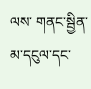ལས་ གནང་སྦྱིན་མ་དངུལ་དང་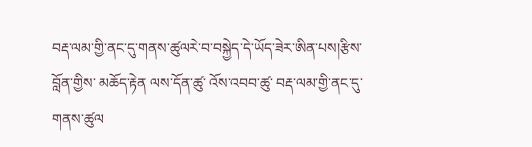བརྡ་ལམ་གྱི་ནང་དུ་གནས་ཚུལརེ་བ་བསྐྱེད་དེ་ཡོད་ཟེར་ཨིན་པས།རྩིས་བློན་གྱིས་ མཆོད་རྟེན ལས་དོན་ཚུ་ འོས་འབབ་ཚུ་ བརྡ་ལམ་གྱི་ནང་དུ་གནས་ཚུལ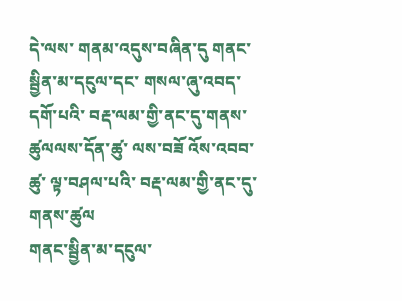དེ་ལས་ གནམ་འདུས་བཞིན་དུ གནང་སྦྱིན་མ་དངུལ་དང་ གསལ་ཞུ་འབད་དགོ་པའི་ བརྡ་ལམ་གྱི་ནང་དུ་གནས་ཚུལལས་དོན་ཚུ་ ལས་བཟོ འོས་འབབ་ཚུ་ ལྟ་བཤལ་པའི་ བརྡ་ལམ་གྱི་ནང་དུ་གནས་ཚུལ
གནང་སྦྱིན་མ་དངུལ་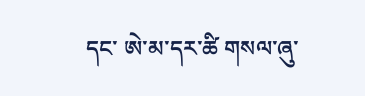དང་ ཨེ་མ་དར་ཚི གསལ་ཞུ་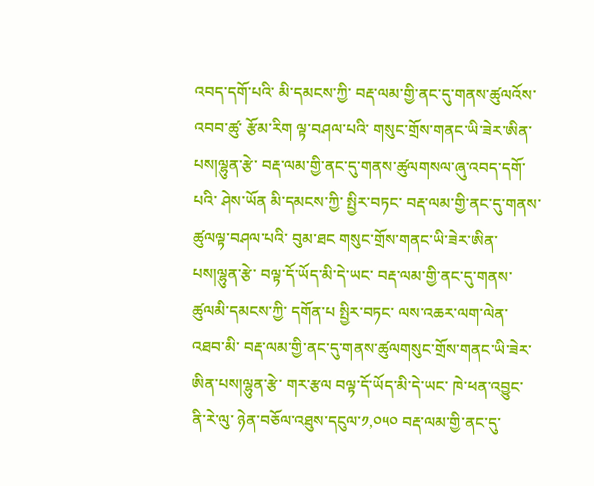འབད་དགོ་པའི་ མི་དམངས་ཀྱི་ བརྡ་ལམ་གྱི་ནང་དུ་གནས་ཚུལའོས་འབབ་ཚུ་ རྩོམ་རིག ལྟ་བཤལ་པའི་ གསུང་གྲོས་གནང་ཡི་ཟེར་ཨིན་པས།ལྷུན་རྩེ་ བརྡ་ལམ་གྱི་ནང་དུ་གནས་ཚུལགསལ་ཞུ་འབད་དགོ་པའི་ ཤེས་ཡོན མི་དམངས་ཀྱི་ སྤྱིར་བཏང་ བརྡ་ལམ་གྱི་ནང་དུ་གནས་ཚུལལྟ་བཤལ་པའི་ བུམ་ཐང གསུང་གྲོས་གནང་ཡི་ཟེར་ཨིན་པས།ལྷུན་རྩེ་ བལྟ་དོ་ཡོད་མི་དེ་ཡང་ བརྡ་ལམ་གྱི་ནང་དུ་གནས་ཚུལམི་དམངས་ཀྱི་ དགོན་པ སྤྱིར་བཏང་ ལས་འཆར་ལག་ལེན་འཐབ་མི་ བརྡ་ལམ་གྱི་ནང་དུ་གནས་ཚུལགསུང་གྲོས་གནང་ཡི་ཟེར་ཨིན་པས།ལྷུན་རྩེ་ གར་རྩལ བལྟ་དོ་ཡོད་མི་དེ་ཡང་ ཁེ་ཕན་འབྱུང་ནི་རེ་ལུ་ ཉེན་བཅོལ་འཐུས་དངུལ་༡,༠༥༠ བརྡ་ལམ་གྱི་ནང་དུ་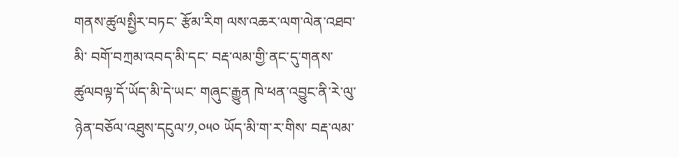གནས་ཚུལསྤྱིར་བཏང་ རྩོམ་རིག ལས་འཆར་ལག་ལེན་འཐབ་མི་ བགོ་བཀྲམ་འབད་མི་དང་ བརྡ་ལམ་གྱི་ནང་དུ་གནས་ཚུལབལྟ་དོ་ཡོད་མི་དེ་ཡང་ གཞུང་རྒྱུན ཁེ་ཕན་འབྱུང་ནི་རེ་ལུ་ ཉེན་བཅོལ་འཐུས་དངུལ་༡,༠༥༠ ཡོད་མི་ག་ར་གིས་ བརྡ་ལམ་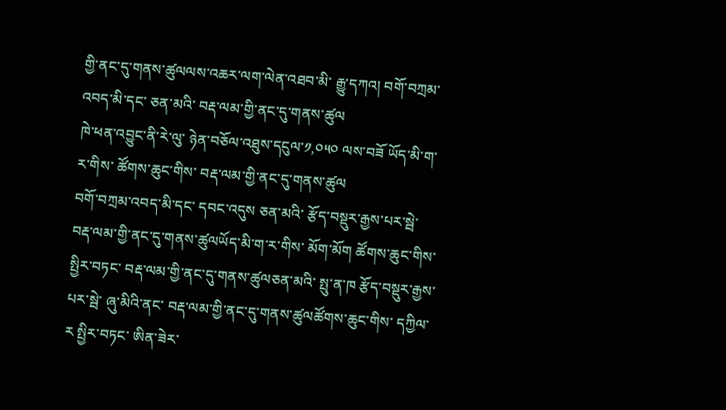གྱི་ནང་དུ་གནས་ཚུལལས་འཆར་ལག་ལེན་འཐབ་མི་ རྒྱུ་དཀའ། བགོ་བཀྲམ་འབད་མི་དང་ ཅན་མའི་ བརྡ་ལམ་གྱི་ནང་དུ་གནས་ཚུལ
ཁེ་ཕན་འབྱུང་ནི་རེ་ལུ་ ཉེན་བཅོལ་འཐུས་དངུལ་༡,༠༥༠ ལས་བཟོ ཡོད་མི་ག་ར་གིས་ ཚོགས་ཆུང་གིས་ བརྡ་ལམ་གྱི་ནང་དུ་གནས་ཚུལ
བགོ་བཀྲམ་འབད་མི་དང་ དབང་འདུས ཅན་མའི་ རྩོད་བསྡུར་རྒྱས་པར་སྦེ་ བརྡ་ལམ་གྱི་ནང་དུ་གནས་ཚུལཡོད་མི་ག་ར་གིས་ མོག་མོག ཚོགས་ཆུང་གིས་ སྤྱིར་བཏང་ བརྡ་ལམ་གྱི་ནང་དུ་གནས་ཚུལཅན་མའི་ སྤུ་ན་ཁ རྩོད་བསྡུར་རྒྱས་པར་སྦེ་ ཞུ་མིའི་ནང་ བརྡ་ལམ་གྱི་ནང་དུ་གནས་ཚུལཚོགས་ཆུང་གིས་ དཀྱིལ་ར སྤྱིར་བཏང་ ཨིན་ཟེར་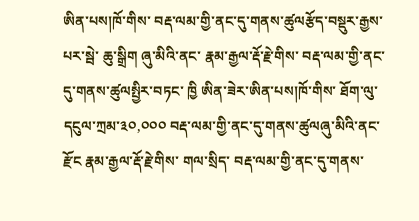ཨིན་པས།ཁོ་གིས་ བརྡ་ལམ་གྱི་ནང་དུ་གནས་ཚུལརྩོད་བསྡུར་རྒྱས་པར་སྦེ་ ཆུ་སྒྲིག ཞུ་མིའི་ནང་ རྣམ་རྒྱལ་རྡོ་རྗེ་གིས་ བརྡ་ལམ་གྱི་ནང་དུ་གནས་ཚུལསྤྱིར་བཏང་ ཁྱི ཨིན་ཟེར་ཨིན་པས།ཁོ་གིས་ ཐོག་ལུ་ དངུལ་ཀྲམ་༣༠,༠༠༠ བརྡ་ལམ་གྱི་ནང་དུ་གནས་ཚུལཞུ་མིའི་ནང་ རྫོང རྣམ་རྒྱལ་རྡོ་རྗེ་གིས་ གལ་སྲིད་ བརྡ་ལམ་གྱི་ནང་དུ་གནས་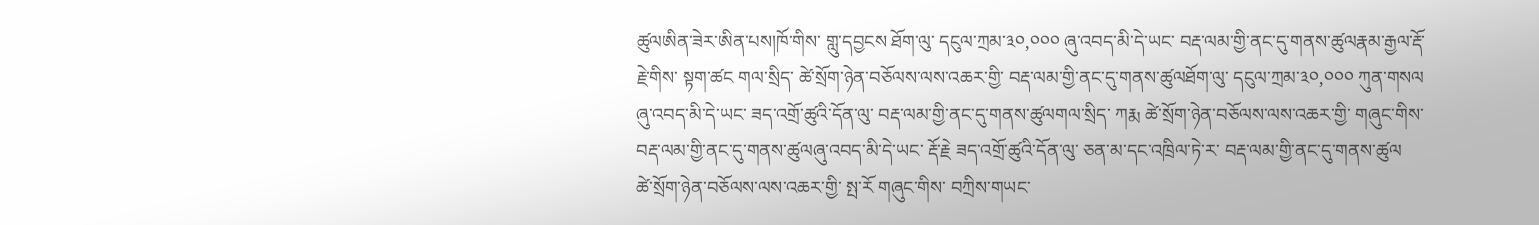ཚུལཨིན་ཟེར་ཨིན་པས།ཁོ་གིས་ གླུ་དབྱངས ཐོག་ལུ་ དངུལ་ཀྲམ་༣༠,༠༠༠ ཞུ་འབད་མི་དེ་ཡང་ བརྡ་ལམ་གྱི་ནང་དུ་གནས་ཚུལརྣམ་རྒྱལ་རྡོ་རྗེ་གིས་ སྟག་ཚང གལ་སྲིད་ ཚེ་སྲོག་ཉེན་བཅོལས་ལས་འཆར་གྱི་ བརྡ་ལམ་གྱི་ནང་དུ་གནས་ཚུལཐོག་ལུ་ དངུལ་ཀྲམ་༣༠,༠༠༠ ཀུན་གསལ ཞུ་འབད་མི་དེ་ཡང་ ཟད་འགྲོ་ཚུའི་དོན་ལུ་ བརྡ་ལམ་གྱི་ནང་དུ་གནས་ཚུལགལ་སྲིད་ ཀརྨ ཚེ་སྲོག་ཉེན་བཅོལས་ལས་འཆར་གྱི་ གཞུང་གིས་ བརྡ་ལམ་གྱི་ནང་དུ་གནས་ཚུལཞུ་འབད་མི་དེ་ཡང་ རྡོ་རྗེ ཟད་འགྲོ་ཚུའི་དོན་ལུ་ ཅན་མ་དང་འཁྲིལ་ཏེ་ར་ བརྡ་ལམ་གྱི་ནང་དུ་གནས་ཚུལ
ཚེ་སྲོག་ཉེན་བཅོལས་ལས་འཆར་གྱི་ སྤ་རོ གཞུང་གིས་ བཀྲིས་གཡང་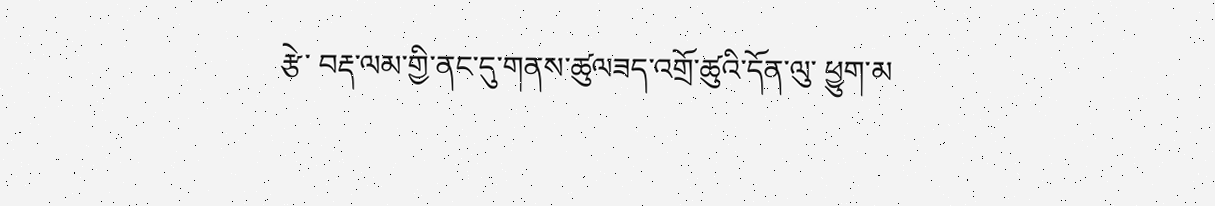རྩེ་ བརྡ་ལམ་གྱི་ནང་དུ་གནས་ཚུལཟད་འགྲོ་ཚུའི་དོན་ལུ་ ཕྱུག་མ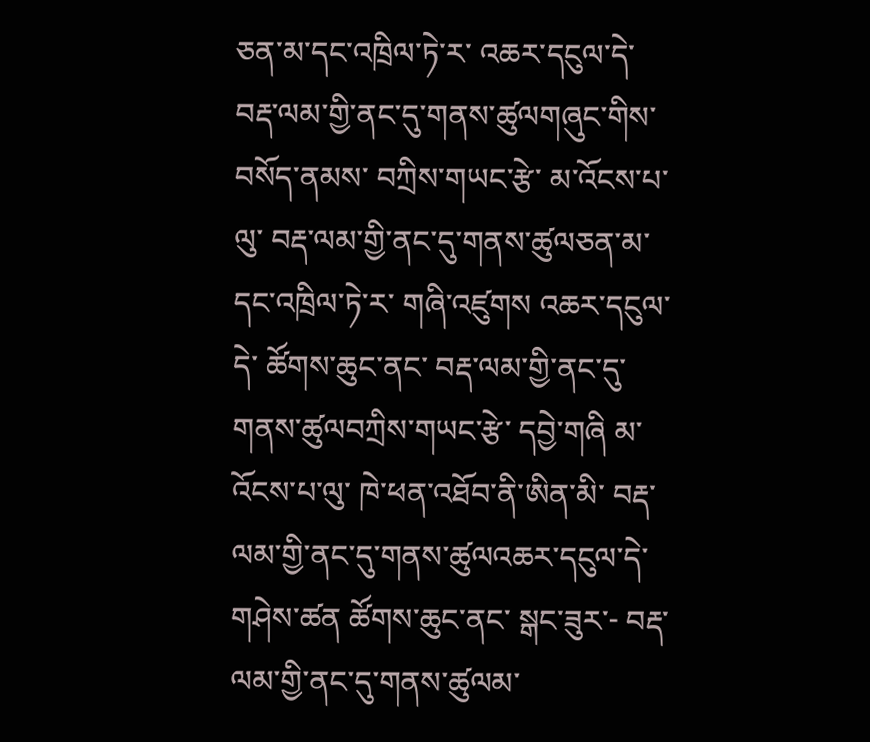ཅན་མ་དང་འཁྲིལ་ཏེ་ར་ འཆར་དངུལ་དེ་ བརྡ་ལམ་གྱི་ནང་དུ་གནས་ཚུལགཞུང་གིས་ བསོད་ནམས་ བཀྲིས་གཡང་རྩེ་ མ་འོངས་པ་ལུ་ བརྡ་ལམ་གྱི་ནང་དུ་གནས་ཚུལཅན་མ་དང་འཁྲིལ་ཏེ་ར་ གཞི་འཛུགས འཆར་དངུལ་དེ་ ཚོགས་ཆུང་ནང་ བརྡ་ལམ་གྱི་ནང་དུ་གནས་ཚུལབཀྲིས་གཡང་རྩེ་ དབྱེ་གཞི མ་འོངས་པ་ལུ་ ཁེ་ཕན་འཐོབ་ནི་ཨིན་མི་ བརྡ་ལམ་གྱི་ནང་དུ་གནས་ཚུལའཆར་དངུལ་དེ་ གཤེས་ཚན ཚོགས་ཆུང་ནང་ སྒང་ཟུར་- བརྡ་ལམ་གྱི་ནང་དུ་གནས་ཚུལམ་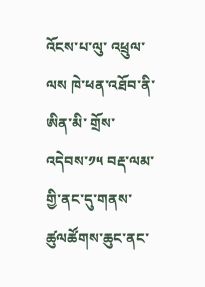འོངས་པ་ལུ་ འཕྲུལ་ལས ཁེ་ཕན་འཐོབ་ནི་ཨིན་མི་ གྲོས་འདེབས་༡༥ བརྡ་ལམ་གྱི་ནང་དུ་གནས་ཚུལཚོགས་ཆུང་ནང་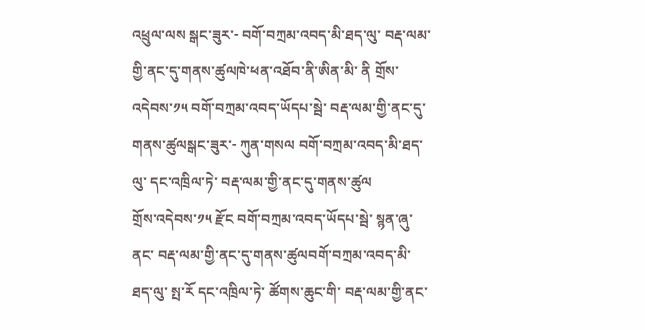འཕྲུལ་ལས སྒང་ཟུར་- བགོ་བཀྲམ་འབད་མི་ཐད་ལུ་ བརྡ་ལམ་གྱི་ནང་དུ་གནས་ཚུལཁེ་ཕན་འཐོབ་ནི་ཨིན་མི་ ནི གྲོས་འདེབས་༡༥ བགོ་བཀྲམ་འབད་ཡོདཔ་སྦེ་ བརྡ་ལམ་གྱི་ནང་དུ་གནས་ཚུལསྒང་ཟུར་- ཀུན་གསལ བགོ་བཀྲམ་འབད་མི་ཐད་ལུ་ དང་འཁྲིལ་ཏེ་ བརྡ་ལམ་གྱི་ནང་དུ་གནས་ཚུལ
གྲོས་འདེབས་༡༥ རྫོང བགོ་བཀྲམ་འབད་ཡོདཔ་སྦེ་ སྙན་ཞུ་ནང་ བརྡ་ལམ་གྱི་ནང་དུ་གནས་ཚུལབགོ་བཀྲམ་འབད་མི་ཐད་ལུ་ སྤ་རོ དང་འཁྲིལ་ཏེ་ ཚོགས་ཆུང་གི་ བརྡ་ལམ་གྱི་ནང་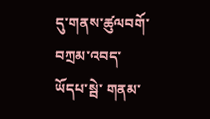དུ་གནས་ཚུལབགོ་བཀྲམ་འབད་ཡོདཔ་སྦེ་ གནམ་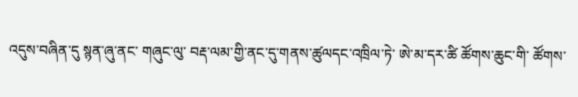འདུས་བཞིན་དུ སྙན་ཞུ་ནང་ གཞུང་ལུ་ བརྡ་ལམ་གྱི་ནང་དུ་གནས་ཚུལདང་འཁྲིལ་ཏེ་ ཨེ་མ་དར་ཚི ཚོགས་ཆུང་གི་ ཚོགས་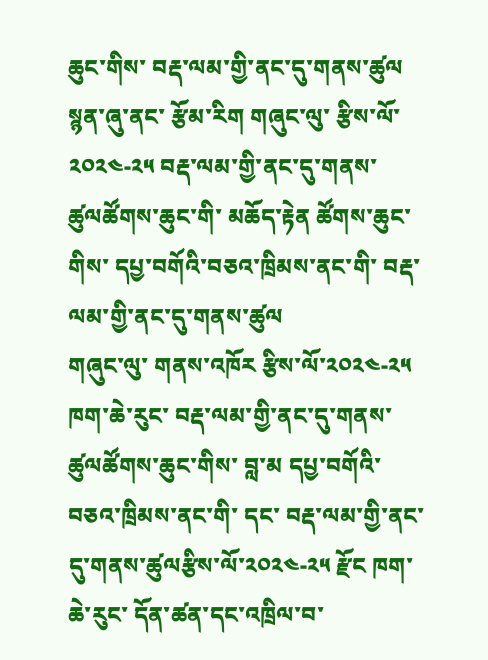ཆུང་གིས་ བརྡ་ལམ་གྱི་ནང་དུ་གནས་ཚུལ
སྙན་ཞུ་ནང་ རྩོམ་རིག གཞུང་ལུ་ རྩིས་ལོ་༢༠༢༤-༢༥ བརྡ་ལམ་གྱི་ནང་དུ་གནས་ཚུལཚོགས་ཆུང་གི་ མཆོད་རྟེན ཚོགས་ཆུང་གིས་ དཔྱ་བགོའི་བཅའ་ཁྲིམས་ནང་གི་ བརྡ་ལམ་གྱི་ནང་དུ་གནས་ཚུལ
གཞུང་ལུ་ གནས་འཁོར རྩིས་ལོ་༢༠༢༤-༢༥ ཁག་ཆེ་རུང་ བརྡ་ལམ་གྱི་ནང་དུ་གནས་ཚུལཚོགས་ཆུང་གིས་ བླ་མ དཔྱ་བགོའི་བཅའ་ཁྲིམས་ནང་གི་ དང་ བརྡ་ལམ་གྱི་ནང་དུ་གནས་ཚུལརྩིས་ལོ་༢༠༢༤-༢༥ རྫོང ཁག་ཆེ་རུང་ དོན་ཚན་དང་འཁྲིལ་བ་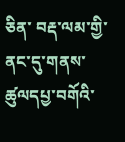ཅིན་ བརྡ་ལམ་གྱི་ནང་དུ་གནས་ཚུལདཔྱ་བགོའི་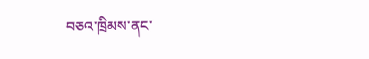བཅའ་ཁྲིམས་ནང་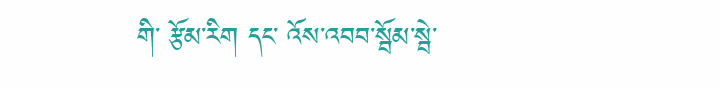གི་ རྩོམ་རིག དང་ འོས་འབབ་སྦོམ་སྦེ་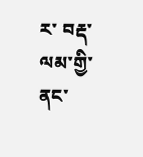ར་ བརྡ་ལམ་གྱི་ནང་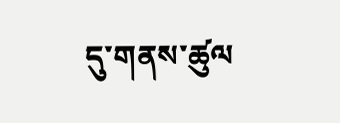དུ་གནས་ཚུལ